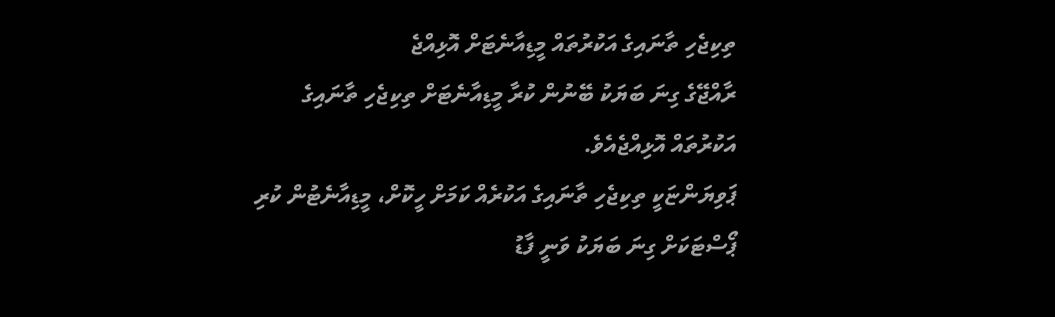ތިކިޖެހި ތާނައިގެ އަކުރުތައް މީޑިއާނެޓަށް އޮޅިއްޖެ
ރާއްޖޭގެ ގިނަ ބަޔަކު ބޭނުން ކުރާ މީޑިއާނެޓަށް ތިކިޖެހި ތާނައިގެ އަކުރުތައް އޮޅިއްޖެއެވެ.
ޕަވިޔަންޏަކީ ތިކިޖެހި ތާނައިގެ އަކުރެއް ކަމަށް ހީކޮށް، މީޑިއާނެޓުން ކުރި ޕޯސްޓަކަށް ގިނަ ބަޔަކު ވަނީ ފާޑު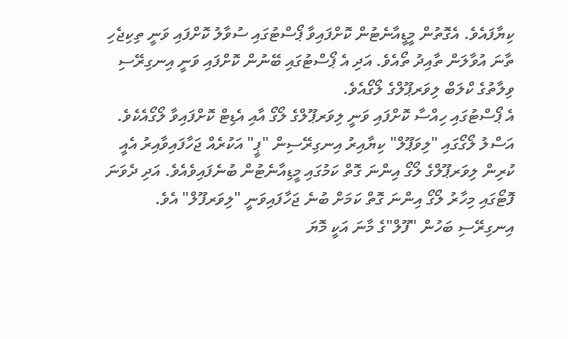ކިޔާފައެވެ. އެގޮތުން މީޑީއާނެޓުން ކޮށްފައިވާ ޕޯސްޓުގައި ސުވާލު ކޮށްފައި ވަނީ ތިކިޖެހި ތާނަ އުވާލަން ތާއިދު ތޯއެވެ. އަދި އެ ޕޯސްޓުގައި ބޭނުން ކޮށްފައި ވަނީ އިނގިރޭސި ވިލާތުގެ ކްލަބް ލިވަރޕޫލްގެ ލޯގޯއެވެ.
އެ ޕޯސްޓުގައި ހިއްސާ ކޮށްފައި ވަނީ ލިވަރޕޫލްގެ ލޯގޯ އާއި އެޑިޓް ކޮށްފައިވާ ލޯގޯއެކެވެ. އަސްލު ލޯގޯގައި "ލިވަޕޫލް" ކިޔާއިރު އިނގިރޭސިން "ޕީ" އަކުރެއް ޖަހާފައިވާއިރު އެއީ ކުރިން ލިވަރޕޫލްގެ ލޯގޯ އިންނަ ގޮތް ކަމުގައި މީޑިއާނެޓުން ބުނެފައިވެއެވެ. އަދި ދެވަނަ ފޮޓޯގައި މިހާރު ލޯގޯ އިންނަ ގޮތް ކަމަށް ބުނެ ޖަހާފައިވަނީ "ލިވަރފޫލް" އެވެ.
އިނގިރޭސި ބަހުން "ފޫލް"ގެ މާނަ އަކީ މޮޔަ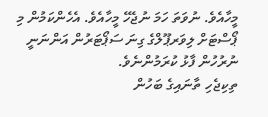މީހާއެވެ. ނުވަތަ ހަމަ ނުޖެހޭ މީހާއެވެ. އެހެންކަމުން މި ޕޯސްޓަށް ލިވަރޕޫލްގެ ގިނަ ސަޕޯޓަރުން އަންނަނީ ނުރުހުން ފާޅު ކުރަމުންނެވެ.
ތިކިޖެހި ތާނައިގެ ބަހުން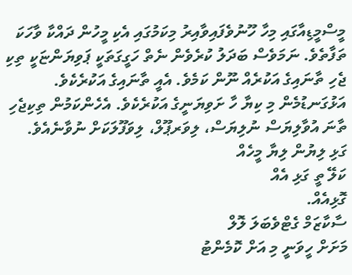މީސްމީޑިއާގައި މިހާ ހޫނުވެފައިވާއިރު މިކަމުގައި އެކި މީހުން ދައްކާ ވާހަކަ ތަފާތެވެ. ނަމަވެސް ބަދަލު ކުރެވެން ނެތް ހަގީގަތަކީ ޕަވިޔަންޏަކީ ތިކި ޖެހި ތާނައިގެ އަކުރެއް ނޫން ކަމެވެ. އެއީ ތާނައިގެ އަކުރެކެވެ. އަޅުގަނޑުމެން މި ކިޔާ ހާ ށަވިޔަނީގެ އަކުރެކެވެ. އެހެންކަމުން ތިކިޖެހި ތާނަ އުވާލިޔަސް ނުލިޔަސް، ލިވަރޕޫލް، ލިވަފޫލަކަށް ނުވާނެއެވެ.
ގަޅި ލިޔުން ލިޔާ މީހެއް
ކަލޭ ތީ ގަޅި އެއް
ގޮޅިއެއް.
ސާކާޒަމް ގެޓްވެބަލަ ލޮލް
މަށަށް ހީވަނީ މި އަށް ކޮމެންޓު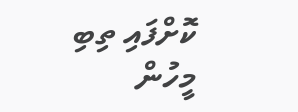ކޮށްފައި ތިބި މީހުން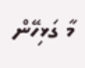މާ ގަޅިހޭން